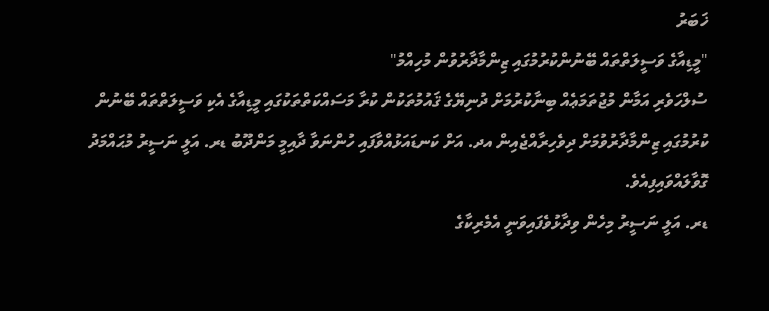ޚަބަރު
"މީޑިއާގެ ވަސީލަތްތައް ބޭނުންކުރުމުގައި ޒިންމާދާރުވުން މުހިއްމު"
ސުލްހަވެރި އަމާން މުޖުތަމަޢެއް ބިނާކުރުމަށް ދުނިޔޭގެ ޤައުމުތަކުން ކުރާ މަސައްކަތްތަކުގައި މީޑިއާގެ އެކި ވަސީލަތްތައް ބޭނުން ކުރުމުގައި ޒިންމާދާރުވުމަށް ދިވެހިރާއްޖެއިން އދ. އަށް ކަނޑައަޅުއްވާފައި ހުންނަވާ ދާއިމީ މަންދޫބު ޑރ. އަލީ ނަސީރު މުޙައްމަދު ގޮވާލައްވައިފިއެވެ.
ޑރ. އަލީ ނަސީރު މިހެން ވިދާޅުވެފައިވަނީ އެމެރިކާގެ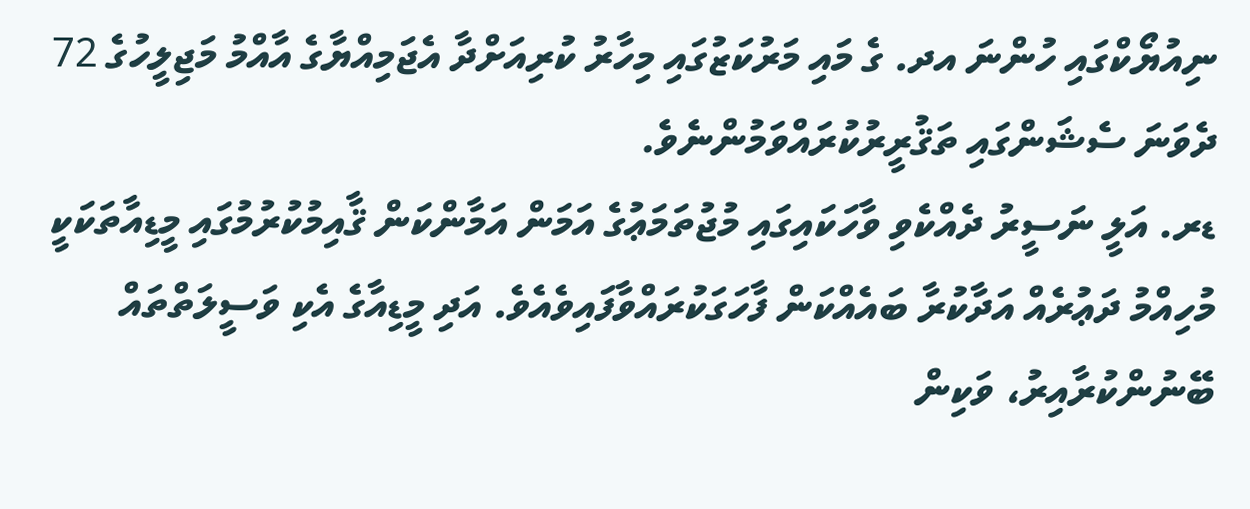ނިއުޔޯކްގައި ހުންނަ އދ. ގެ މައި މަރުކަޒުގައި މިހާރު ކުރިއަށްދާ އެޖަމިއްޔާގެ އާއްމު މަޖިލީހުގެ 72 ދެވަނަ ސެޝަންގައި ތަޤުރީރުކުރައްވަމުންނެވެ.
ޑރ. އަލީ ނަސީރު ދެއްކެވި ވާހަކައިގައި މުޖުތަމަޢުގެ އަމަން އަމާންކަން ޤާއިމުކުރުމުގައި މީޑިއާތަކަކީ މުހިއްމު ދަޢުރެއް އަދާކުރާ ބައެއްކަން ފާހަގަކުރައްވާފައިވެއެވެ. އަދި މީޑިއާގެ އެކި ވަސީލަތްތައް ބޭނުންކުރާއިރު، ވަކިން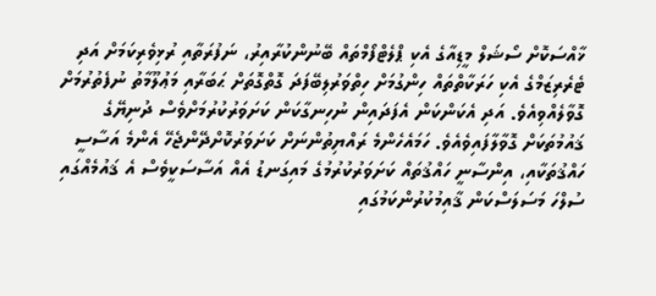ޚާއްސަކޮށް ސޯޝަލް މީޑިއާގެ އެކި ޕްލެޓްފޯމްތައް ބޭނުންކުރާއިރު، ނަފުރަތާއި ރުޅިވެރިކަމަށް އަދި ޓެރެރިޒަމްގެ އެކި ހަރަކާތްތައް ހިންގުމަށް ހިތްވަރުލިބޭފަދަ ގޮތްގޮތަށް ޙަބަރާއި މަޢުލޫމާތު ނުފެތުރުމަށް ގޮވާލެއްވިއެވެ. އަދި އެކަންކަން އެފަދައިން ނުހިނގާކަން ކަށަވަރުކުރުމަށްވެސް ދުނިޔޭގެ ޤައުމުތަކަށް ގޮވާލާފައިވެއެވެ. ހަމައެހެންމެ ރައްޔިތުންނަށް ކަށަވަރުކޮށްދޭންޖެހޭ އެންމެ އަސާސީ ހައްޤުތަކާއި، އިންސާނީ ހައްޤުތައް ކަށަވަރުކުރުމުގެ މައިގަނޑު އެއް އަސާސަކީވެސް އެ ޤައުމެއްގައި ސުލްހަ މަސަލަސްކަން ޤާއިމުކުރުންކަމުގައި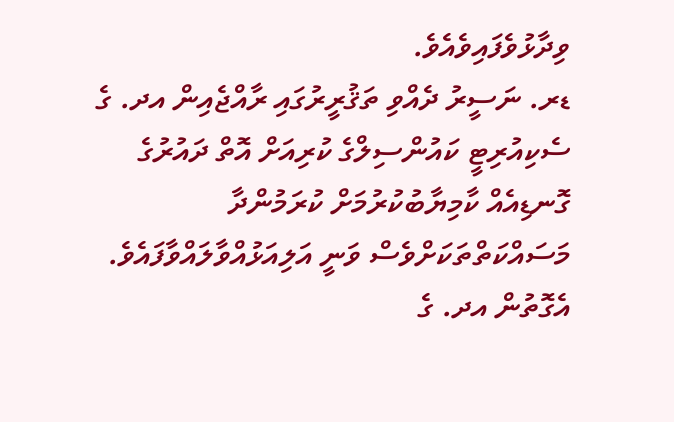ވިދާޅުވެފައިވެއެވެ.
ޑރ. ނަސީރު ދެއްވި ތަޤުރީރުގައި ރާއްޖެއިން އދ. ގެ ސެކިއުރިޓީ ކައުންސިލްގެ ކުރިއަށް އޮތް ދައުރުގެ ގޮނޑިއެއް ކާމިޔާބުކުރުމަށް ކުރަމުންދާ މަސައްކަތްތަކަށްވެސް ވަނީ އަލިއަޅުއްވާލައްވާފައެވެ. އެގޮތުން އދ. ގެ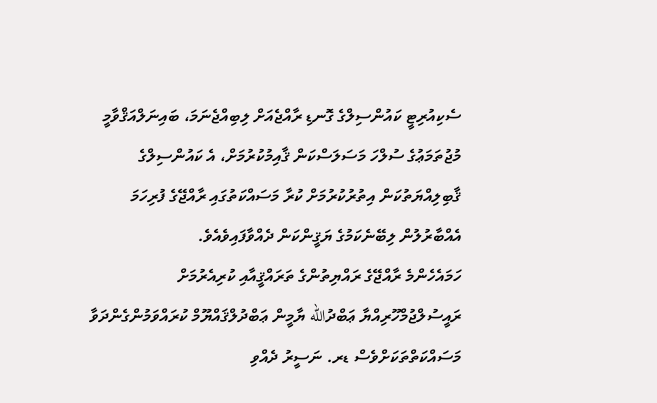ސެކިއުރިޓީ ކައުންސިލްގެ ގޮނޑި ރާއްޖެއަށް ލިބިއްޖެނަމަ، ބައިނަލްއަޤްވާމީ މުޖުތަމަޢުގެ ސުލްހަ މަސަލަސްކަން ޤާއިމުކުރުމަށް، އެ ކައުންސިލްގެ ޤާބިލިއްޔަތުކަން އިތުރުކުރުމަށް ކުރާ މަސައްކަތުގައި ރާއްޖޭގެ ފުރިހަމަ އެއްބާރުލުން ލިބޭނެކަމުގެ ޔަޤީންކަން ދެއްވާފައިވެއެވެ.
ހަމައެހެންމެ ރާއްޖޭގެ ރައްޔިތުންގެ ތަރައްޤީއާއި ކުރިއެރުމަށް ރައީސުލްޖުމްހޫރިއްޔާ ޢަބްދުالله ޔާމީން ޢަބްދުލްޤައްޔޫމް ކުރައްވަމުންގެންދަވާ މަސައްކަތްތަކަށްވެސް ޑރ. ނަސީރު ދެއްވި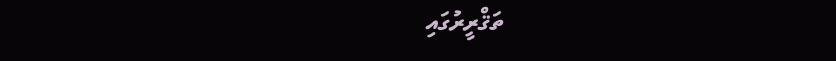ތަޤްރީރުގައި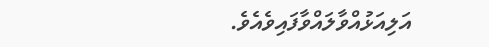އަލިއަޅުއްވާލައްވާފައިވެއެވެ.